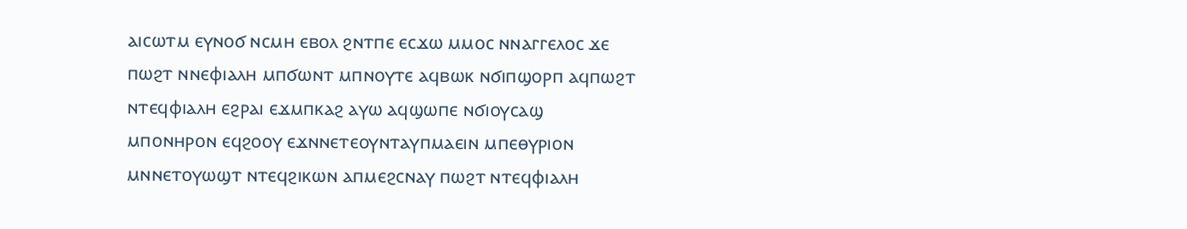ⲁⲓⲥⲱⲧⲙ ⲉⲩⲛⲟϭ ⲛⲥⲙⲏ ⲉⲃⲟⲗ ϩⲛⲧⲡⲉ ⲉⲥϫⲱ ⲙⲙⲟⲥ ⲛⲛⲁⲅⲅⲉⲗⲟⲥ ϫⲉ ⲡⲱϩⲧ ⲛⲛⲉⲫⲓⲁⲗⲏ ⲙⲡϭⲱⲛⲧ ⲙⲡⲛⲟⲩⲧⲉ ⲁϥⲃⲱⲕ ⲛϭⲓⲡϣⲟⲣⲡ ⲁϥⲡⲱϩⲧ ⲛⲧⲉϥⲫⲓⲁⲗⲏ ⲉϩⲣⲁⲓ ⲉϫⲙⲡⲕⲁϩ ⲁⲩⲱ ⲁϥϣⲱⲡⲉ ⲛϭⲓⲟⲩⲥⲁϣ ⲙⲡⲟⲛⲏⲣⲟⲛ ⲉϥϩⲟⲟⲩ ⲉϫⲛⲛⲉⲧⲉⲟⲩⲛⲧⲁⲩⲡⲙⲁⲉⲓⲛ ⲙⲡⲉⲑⲩⲣⲓⲟⲛ ⲙⲛⲛⲉⲧⲟⲩⲱϣⲧ ⲛⲧⲉϥϩⲓⲕⲱⲛ ⲁⲡⲙⲉϩⲥⲛⲁⲩ ⲡⲱϩⲧ ⲛⲧⲉϥⲫⲓⲁⲗⲏ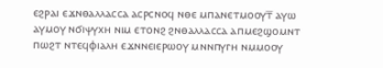ⲉϩⲣⲁⲓ ⲉϫⲛⲑⲁⲗⲗⲁⲥⲥⲁ ⲁⲥⲣⲥⲛⲟϥ ⲛⲑⲉ ⲙⲡⲁⲛⲉⲧⲙⲟⲟⲩⲧ̅ ⲁⲩⲱ ⲁⲩⲙⲟⲩ ⲛϭⲓⲯⲩⲭⲏ ⲛⲓⲙ ⲉⲧⲟⲛϩ ϩⲛⲑⲁⲗⲗⲁⲥⲥⲁ ⲁⲡⲙⲉϩϣⲟⲙⲛⲧ ⲡⲱϩⲧ ⲛⲧⲉϥⲫⲓⲁⲗⲏ ⲉϫⲛⲛⲉⲓⲉⲣⲱⲟⲩ ⲙⲛⲛⲡⲩⲅⲏ ⲛⲙⲙⲟⲟⲩ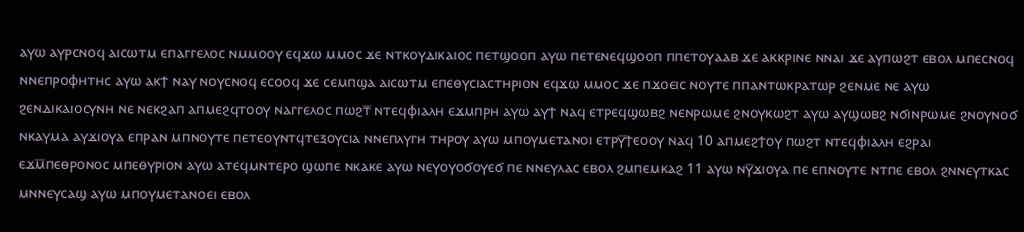ⲁⲩⲱ ⲁⲩⲣⲥⲛⲟϥ ⲁⲓⲥⲱⲧⲙ ⲉⲡⲁⲅⲅⲉⲗⲟⲥ ⲛⲙⲙⲟⲟⲩ ⲉϥϫⲱ ⲙⲙⲟⲥ ϫⲉ ⲛⲧⲕⲟⲩⲇⲓⲕⲁⲓⲟⲥ ⲡⲉⲧϣⲟⲟⲡ ⲁⲩⲱ ⲡⲉⲧⲉⲛⲉϥϣⲟⲟⲡ ⲡⲡⲉⲧⲟⲩⲁⲁⲃ ϫⲉ ⲁⲕⲕⲣⲓⲛⲉ ⲛⲛⲁⲓ ϫⲉ ⲁⲩⲡⲱϩⲧ ⲉⲃⲟⲗ ⲙⲡⲉⲥⲛⲟϥ ⲛⲛⲉⲡⲣⲟⲫⲏⲧⲏⲥ ⲁⲩⲱ ⲁⲕϯ ⲛⲁⲩ ⲛⲟⲩⲥⲛⲟϥ ⲉⲥⲟⲟϥ ϫⲉ ⲥⲉⲙⲡϣⲁ ⲁⲓⲥⲱⲧⲙ ⲉⲡⲉⲑⲩⲥⲓⲁⲥⲧⲏⲣⲓⲟⲛ ⲉϥϫⲱ ⲙⲙⲟⲥ ϫⲉ ⲡϫⲟⲉⲓⲥ ⲛⲟⲩⲧⲉ ⲡⲡⲁⲛⲧⲱⲕⲣⲁⲧⲱⲣ ϩⲉⲛⲙⲉ ⲛⲉ ⲁⲩⲱ ϩⲉⲛⲇⲓⲕⲁⲓⲟⲥⲩⲛⲏ ⲛⲉ ⲛⲉⲕϩⲁⲡ ⲁⲡⲙⲉϩϥⲧⲟⲟⲩ ⲛⲁⲅⲅⲉⲗⲟⲥ ⲡⲱϩⲧ̅ ⲛⲧⲉϥⲫⲓⲁⲗⲏ ⲉϫⲙⲡⲣⲏ ⲁⲩⲱ ⲁⲩϯ ⲛⲁϥ ⲉⲧⲣⲉϥϣⲱⲃϩ ⲛⲉⲛⲣⲱⲙⲉ ϩⲛⲟⲩⲕⲱϩⲧ ⲁⲩⲱ ⲁⲩϣⲱⲃϩ ⲛϭⲓⲛⲣⲱⲙⲉ ϩⲛⲟⲩⲛⲟϭ ⲛⲕⲁⲩⲙⲁ ⲁⲩϫⲓⲟⲩⲁ ⲉⲡⲣⲁⲛ ⲙⲡⲛⲟⲩⲧⲉ ⲡⲉⲧⲉⲟⲩⲛⲧϥⲧⲉⲝⲟⲩⲥⲓⲁ ⲛⲛⲉⲡⲗⲩⲅⲏ ⲧⲏⲣⲟⲩ ⲁⲩⲱ ⲙⲡⲟⲩⲙⲉⲧⲁⲛⲟⲓ ⲉⲧⲣⲩ̅ϯⲉⲟⲟⲩ ⲛⲁϥ 10 ⲁⲡⲙⲉϩϯⲟⲩ ⲡⲱϩⲧ ⲛⲧⲉϥⲫⲓⲁⲗⲏ ⲉϩⲣⲁⲓ ⲉϫⲙ̅ⲡⲉⲑⲣⲟⲛⲟⲥ ⲙⲡⲉⲑⲩⲣⲓⲟⲛ ⲁⲩⲱ ⲁⲧⲉϥⲙⲛⲧⲉⲣⲟ ϣⲱⲡⲉ ⲛⲕⲁⲕⲉ ⲁⲩⲱ ⲛⲉⲩⲟⲩⲟϭⲟⲩⲉϭ ⲡⲉ ⲛⲛⲉⲩⲗⲁⲥ ⲉⲃⲟⲗ ϩⲙⲡⲉⲙⲕⲁϩ 11 ⲁⲩⲱ ⲛⲩ̅ϫⲓⲟⲩⲁ ⲡⲉ ⲉⲡⲛⲟⲩⲧⲉ ⲛⲧⲡⲉ ⲉⲃⲟⲗ ϩⲛⲛⲉⲩⲧⲕⲁⲥ ⲙⲛⲛⲉⲩⲥⲁϣ ⲁⲩⲱ ⲙⲡⲟⲩⲙⲉⲧⲁⲛⲟⲉⲓ ⲉⲃⲟⲗ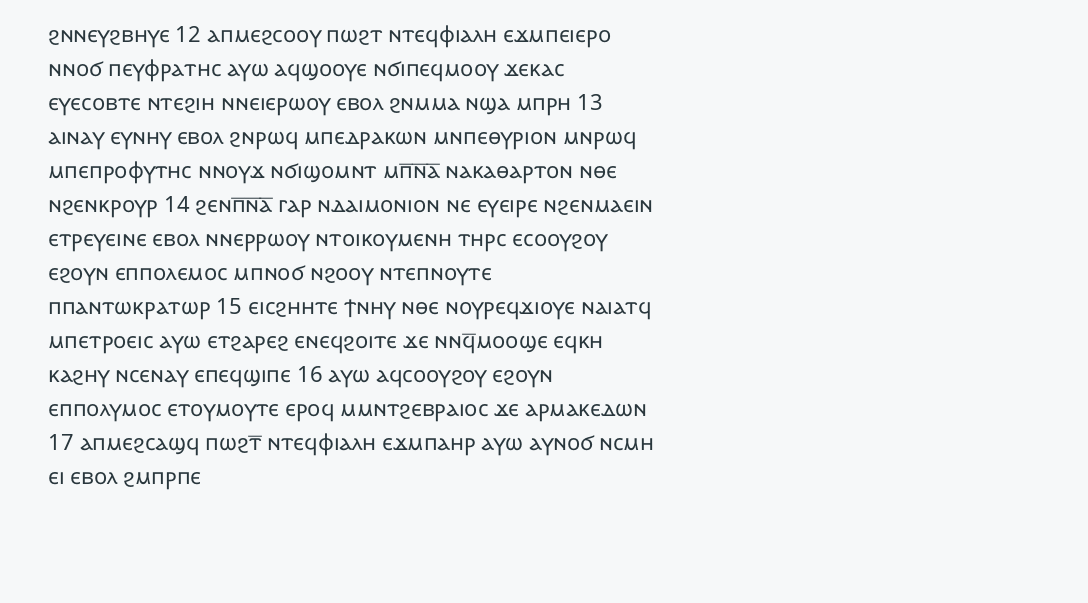ϩⲛⲛⲉⲩϩⲃⲏⲩⲉ 12 ⲁⲡⲙⲉϩⲥⲟⲟⲩ ⲡⲱϩⲧ ⲛⲧⲉϥⲫⲓⲁⲗⲏ ⲉϫⲙⲡⲉⲓⲉⲣⲟ ⲛⲛⲟϭ ⲡⲉⲩⲫⲣⲁⲧⲏⲥ ⲁⲩⲱ ⲁϥϣⲟⲟⲩⲉ ⲛϭⲓⲡⲉϥⲙⲟⲟⲩ ϫⲉⲕⲁⲥ ⲉⲩⲉⲥⲟⲃⲧⲉ ⲛⲧⲉϩⲓⲏ ⲛⲛⲉⲓⲉⲣⲱⲟⲩ ⲉⲃⲟⲗ ϩⲛⲙⲙⲁ ⲛϣⲁ ⲙⲡⲣⲏ 13 ⲁⲓⲛⲁⲩ ⲉⲩⲛⲏⲩ ⲉⲃⲟⲗ ϩⲛⲣⲱϥ ⲙⲡⲉⲇⲣⲁⲕⲱⲛ ⲙⲛⲡⲉⲑⲩⲣⲓⲟⲛ ⲙⲛⲣⲱϥ ⲙⲡⲉⲡⲣⲟⲫⲩⲧⲏⲥ ⲛⲛⲟⲩϫ ⲛϭⲓϣⲟⲙⲛⲧ ⲙⲡ̅ⲛ̅ⲁ̅ ⲛⲁⲕⲁⲑⲁⲣⲧⲟⲛ ⲛⲑⲉ ⲛϩⲉⲛⲕⲣⲟⲩⲣ 14 ϩⲉⲛⲡ̅ⲛ̅ⲁ̅ ⲅⲁⲣ ⲛⲇⲁⲓⲙⲟⲛⲓⲟⲛ ⲛⲉ ⲉⲩⲉⲓⲣⲉ ⲛϩⲉⲛⲙⲁⲉⲓⲛ ⲉⲧⲣⲉⲩⲉⲓⲛⲉ ⲉⲃⲟⲗ ⲛⲛⲉⲣⲣⲱⲟⲩ ⲛⲧⲟⲓⲕⲟⲩⲙⲉⲛⲏ ⲧⲏⲣⲥ ⲉⲥⲟⲟⲩϩⲟⲩ ⲉϩⲟⲩⲛ ⲉⲡⲡⲟⲗⲉⲙⲟⲥ ⲙⲡⲛⲟϭ ⲛϩⲟⲟⲩ ⲛⲧⲉⲡⲛⲟⲩⲧⲉ ⲡⲡⲁⲛⲧⲱⲕⲣⲁⲧⲱⲣ 15 ⲉⲓⲥϩⲏⲏⲧⲉ ϯⲛⲏⲩ ⲛⲑⲉ ⲛⲟⲩⲣⲉϥϫⲓⲟⲩⲉ ⲛⲁⲓⲁⲧϥ ⲙⲡⲉⲧⲣⲟⲉⲓⲥ ⲁⲩⲱ ⲉⲧϩⲁⲣⲉϩ ⲉⲛⲉϥϩⲟⲓⲧⲉ ϫⲉ ⲛⲛϥ̅ⲙⲟⲟϣⲉ ⲉϥⲕⲏ ⲕⲁϩⲏⲩ ⲛⲥⲉⲛⲁⲩ ⲉⲡⲉϥϣⲓⲡⲉ 16 ⲁⲩⲱ ⲁϥⲥⲟⲟⲩϩⲟⲩ ⲉϩⲟⲩⲛ ⲉⲡⲡⲟⲗⲩⲙⲟⲥ ⲉⲧⲟⲩⲙⲟⲩⲧⲉ ⲉⲣⲟϥ ⲙⲙⲛⲧϩⲉⲃⲣⲁⲓⲟⲥ ϫⲉ ⲁⲣⲙⲁⲕⲉⲇⲱⲛ 17 ⲁⲡⲙⲉϩⲥⲁϣϥ ⲡⲱϩⲧ̅ ⲛⲧⲉϥⲫⲓⲁⲗⲏ ⲉϫⲙⲡⲁⲏⲣ ⲁⲩⲱ ⲁⲩⲛⲟϭ ⲛⲥⲙⲏ ⲉⲓ ⲉⲃⲟⲗ ϩⲙⲡⲣⲡⲉ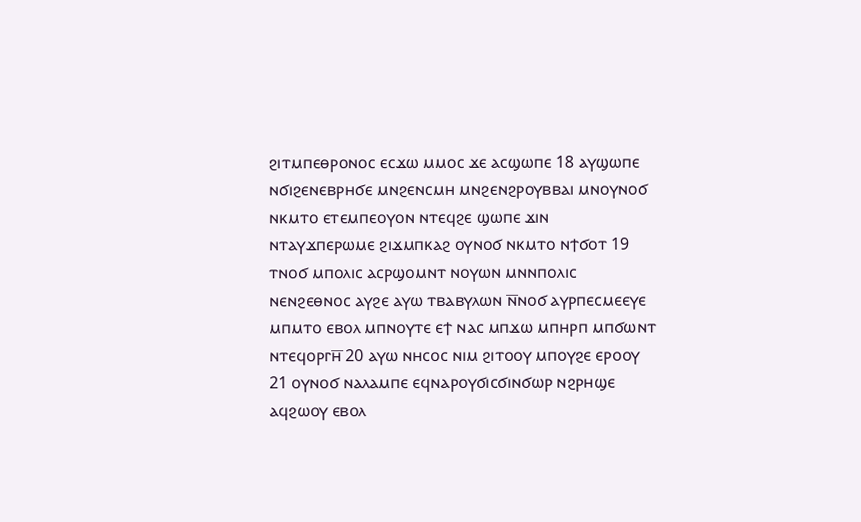ϩⲓⲧⲙⲡⲉⲑⲣⲟⲛⲟⲥ ⲉⲥϫⲱ ⲙⲙⲟⲥ ϫⲉ ⲁⲥϣⲱⲡⲉ 18 ⲁⲩϣⲱⲡⲉ ⲛϭⲓϩⲉⲛⲉⲃⲣⲏϭⲉ ⲙⲛϩⲉⲛⲥⲙⲏ ⲙⲛϩⲉⲛϩⲣⲟⲩⲃⲃⲁⲓ ⲙⲛⲟⲩⲛⲟϭ ⲛⲕⲙⲧⲟ ⲉⲧⲉⲙⲡⲉⲟⲩⲟⲛ ⲛⲧⲉϥϩⲉ ϣⲱⲡⲉ ϫⲓⲛ ⲛⲧⲁⲩϫⲡⲉⲣⲱⲙⲉ ϩⲓϫⲙⲡⲕⲁϩ ⲟⲩⲛⲟϭ ⲛⲕⲙⲧⲟ ⲛϯϭⲟⲧ 19 ⲧⲛⲟϭ ⲙⲡⲟⲗⲓⲥ ⲁⲥⲣϣⲟⲙⲛⲧ ⲛⲟⲩⲱⲛ ⲙⲛⲛⲡⲟⲗⲓⲥ ⲛⲉⲛϩⲉⲑⲛⲟⲥ ⲁⲩϩⲉ ⲁⲩⲱ ⲧⲃⲁⲃⲩⲗⲱⲛ ⲛ̅ⲛⲟϭ ⲁⲩⲣⲡⲉⲥⲙⲉⲉⲩⲉ ⲙⲡⲙⲧⲟ ⲉⲃⲟⲗ ⲙⲡⲛⲟⲩⲧⲉ ⲉϯ ⲛⲁⲥ ⲙⲡϫⲱ ⲙⲡⲏⲣⲡ ⲙⲡϭⲱⲛⲧ ⲛⲧⲉϥⲟⲣⲅⲏ̅ 20 ⲁⲩⲱ ⲛⲏⲥⲟⲥ ⲛⲓⲙ ϩⲓⲧⲟⲟⲩ ⲙⲡⲟⲩϩⲉ ⲉⲣⲟⲟⲩ 21 ⲟⲩⲛⲟϭ ⲛⲁⲗⲁⲙⲡⲉ ⲉϥⲛⲁⲣⲟⲩϭⲓⲥϭⲓⲛϭⲱⲣ ⲛϩⲣⲏϣⲉ ⲁϥϩⲱⲟⲩ ⲉⲃⲟⲗ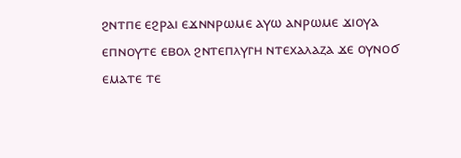ϩⲛⲧⲡⲉ ⲉϩⲣⲁⲓ ⲉϫⲛⲛⲣⲱⲙⲉ ⲁⲩⲱ ⲁⲛⲣⲱⲙⲉ ϫⲓⲟⲩⲁ ⲉⲡⲛⲟⲩⲧⲉ ⲉⲃⲟⲗ ϩⲛⲧⲉⲡⲗⲩⲅⲏ ⲛⲧⲉⲭⲁⲗⲁⲍⲁ ϫⲉ ⲟⲩⲛⲟϭ ⲉⲙⲁⲧⲉ ⲧⲉ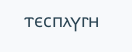ⲧⲉⲥⲡⲗⲩⲅⲏ